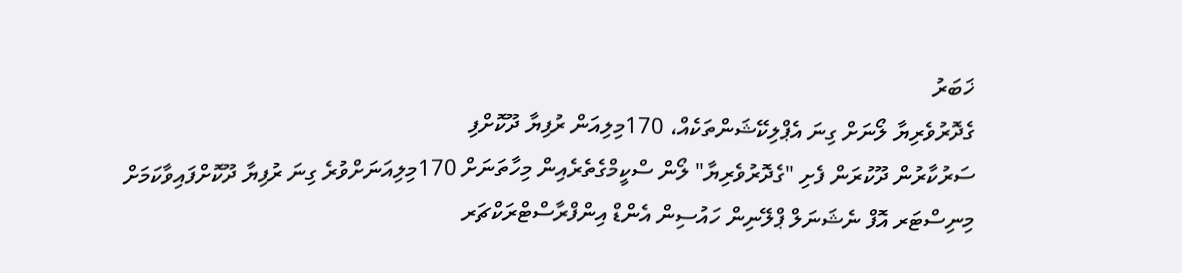ޚަބަރު
ގެދޮރުވެރިޔާ ލޯނަށް ގިނަ އެޕްލިކޭޝަންތަކެއް، 170މިލިއަން ރުފިޔާ ދޫކޮށްފި
ސަރުކާރުން ދޫކުރަން ފެށި "ގެދޮރުވެރިޔާ" ލޯން ސްކީމްގެތެރެއިން މިހާތަނަށް 170މިލިއަނަށްވުރެ ގިނަ ރުފިޔާ ދޫކޮށްފައިވާކަމަށް މިނިސްޓަރ އޮފް ނެޝަނަލް ޕްލޭނިން ހައުސިން އެންޑް އިންފްރާސްޓްރަކްޗަރ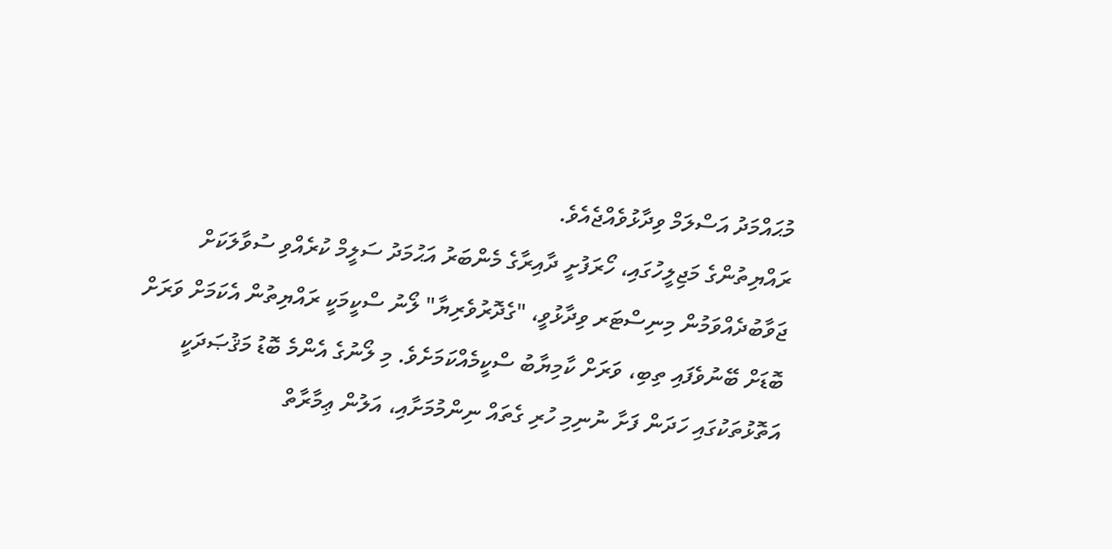މުޙައްމަދު އަސްލަމް ވިދާޅުވެއްޖެއެވެ.
ރައްޔިތުންގެ މަޖިލީހުގައި، ހޯރަފުށީ ދާއިރާގެ މެންބަރު އަޙުމަދު ސަލީމް ކުރެއްވި ސުވާލަކަށް ޖަވާބުދެއްވަމުން މިނިސްޓަރ ވިދާޅުވީ، "ގެދޮރުވެރިޔާ" ލޯނު ސްކީމަކީ ރައްޔިތުން އެކަމަށް ވަރަށް ބޮޑަށް ބޭނުވެފައި ތިބި، ވަރަށް ކާމިޔާބު ސްކީމެއްކަމަށެވެ. މި ލޯނުގެ އެންމެ ބޮޑު މަޤުޞަދަކީ އަތޮޅުތަކުގައި ހަދަން ފަށާ ނުނިމި ހުރި ގެތައް ނިންމުމަށާއި، އަލުން ޢިމާރާތް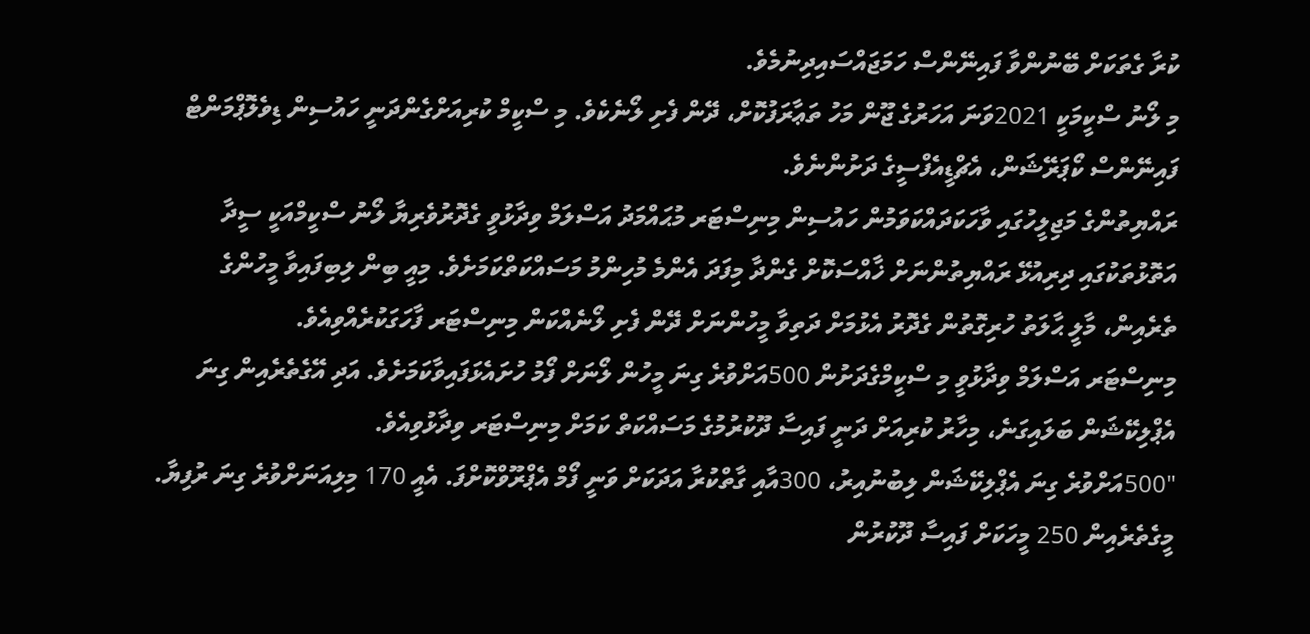ކުރާ ގެތަކަށް ބޭނުންވާ ފައިނޭންސް ހަމަޖައްސައިދިނުމެވެ.
މި ލޯނު ސްކީމަކީ 2021ވަނަ އަހަރުގެ ޖޫން މަހު ތަޢާރަފުކޮށް، ދޭން ފެށި ލޯނެކެވެ. މި ސްކީމް ކުރިއަށްގެންދަނީ ހައުސިން ޑިވެލޮޕްމަންޓް ފައިނޭންސް ކޯޕަރޭޝަން، އެޗްޑީއެފްސީގެ ދަށުންނެވެ.
ރައްޔިތުންގެ މަޖިލީހުގައި ވާހަކަދައްކަވަމުން ހައުސިން މިނިސްޓަރ މުޙައްމަދު އަސްލަމް ވިދާޅުވީ ގެދޮރުވެރިޔާ ލޯނު ސްކީމްއަކީ ސީދާ އަތޮޅުތަކުގައި ދިރިއުޅޭ ރައްޔިތުންނަށް ޚާއްސަކޮށް ގެންދާ މިފަދަ އެންމެ މުހިންމު މަސައްކަތްކަމަށެވެ. މިއީ ބިން ލިބިފައިވާ މީހުންގެ ތެރެއިން، މާލީ ޙާލަތު ހުރިގޮތުން ގެދޮރު އެޅުމަށް ދަތިވާ މީހުންނަށް ދޭން ފެށި ލޯނެއްކަން މިނިސްޓަރ ފާހަގަކުރެއްވިއެވެ.
މިނިސްޓަރ އަސްލަމް ވިދާޅުވީ މި ސްކީމްގެދަށުން 500އަށްވުރެ ގިނަ މީހުން ލޯނަށް ފޯމު ހުށައެޅަފައިވާކަމަށެވެ. އަދި އޭގެތެރެއިން ގިނަ އެޕްލިކޭޝަން ބަލައިގަނެ، މިހާރު ކުރިއަށް ދަނީ ފައިސާ ދޫކުރުމުގެ މަސައްކަތް ކަމަށް މިނިސްޓަރ ވިދާޅުވިއެވެ.
"500އަށްވުރެ ގިނަ އެޕްލިކޭޝަން ލިބުނުއިރު، 300އާއި ގާތްކުރާ އަދަކަށް ވަނީ ފޯމް އެޕްރޫވްކޮށްފަ. އެއީ 170 މިލިއަނަށްވުރެ ގިނަ ރުފިޔާ. މީގެތެރެއިން 250 މީހަކަށް ފައިސާ ދޫކުރުން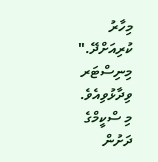މިހާރު ކުރިއަށްދޭ." މިނިސްޓަރ ވިދާޅުވިއެވެ.
މި ސްކީމްގެ ދަށުން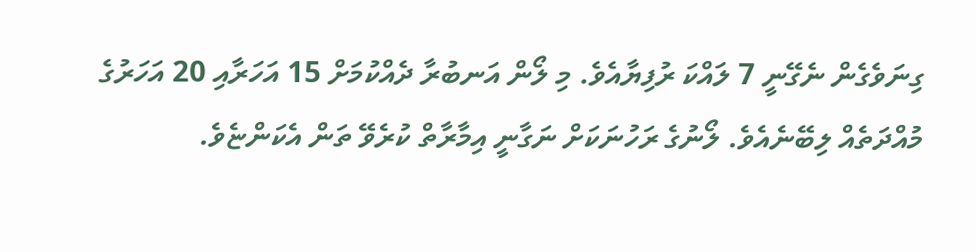ގިނަވެގެން ނެގޭނީ 7 ލައްކަ ރުފިޔާއެވެ. މި ލޯން އަނބުރާ ދެއްކުމަށް 15 އަހަރާއި 20 އަހަރުގެ މުއްދަތެއް ލިބޭނެއެވެ. ލޯނުގެ ރަހުނަކަށް ނަގާނީ އިމާރާތް ކުރެވޭ ތަން އެކަންޏެވެ.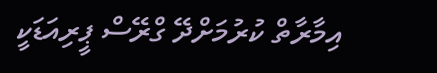އިމާރާތް ކުރުމަށްދޭ ގްރޭސް ޕީރިއަޑަކީ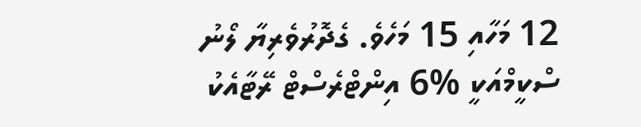12 މަހާއި 15 މަހެވެ. ގެދޮރުވެރިޔާ ލޯނު ސްކީމްއަކީ %6 އިންޓްރެސްޓް ރޭޓާއެކު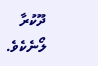ދޫކުރާ ލޯނެކެވެ.